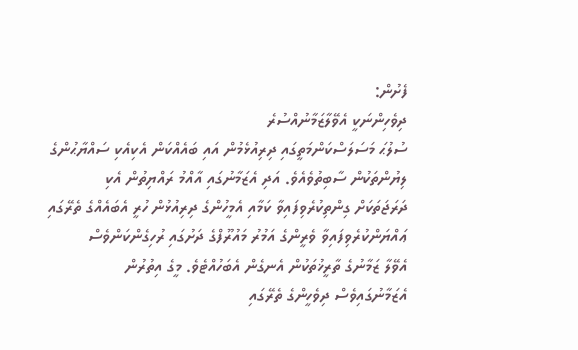ފެށުން:
ދިވެހިންނަކީ އެވޭލާޒަމާނުއްސުރެ
ސުލުޙަ މަސަލަސްކަންމަތީގައި ދިރިއުޅެމުން އައި ބައެއްކަން އެކިއެކި ސައްޔާޙުންގެ
ލިޔުންތަކުން ސާބިތުވެއެވެ. އަދި އެޒަމާނުގައި އާއްމު ރައްޔިތުން އެކި
ދަރަޖަތަކަށް ގިންތިކުރެވިފައިވާ ކަމާއި އެމީހުންގެ ދިރިއުޅުން ހުރީ އެބައެއްގެ ތެރޭގައި
ޢައްޔަންކުރެވިފައިވާ ވެރީންގެ އަމުރު މައުރޫފްގެ ދަށުގައި ރުހިގެންކަންވެސް
އެވޭލާ ޒަމާނުގެ ތާރީޚުތަކުން އެނގެން އެބަހުއްޓެވެ. މީގެ އިތުރުން
އެޒަމާނުގައިވެސް ދިވެހީންގެ ތެރޭގައި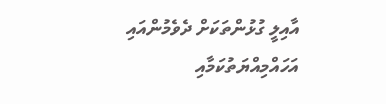އާއިލީ ގުޅުންތަކަށް ދެވެމުންއައި
އަހައްމިއްޔަތުކަމާއި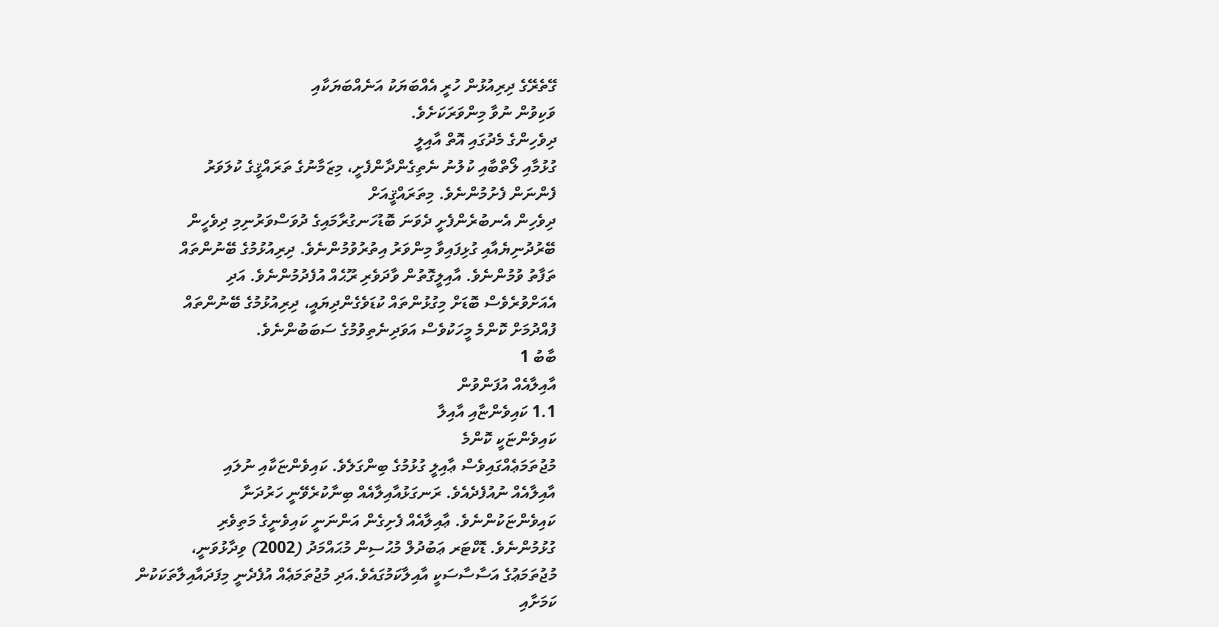ގޭތެރޭގެ ދިރިއުޅުން ހުރީ އެއްބަޔަކު އަނެއްބަޔަކާއި
ވަކިވުން ނުވާ މިންވަރަކަށެވެ.
ދިވެހިންގެ މެދުގައި އޮތް އާއިލީ
ގުޅުމާއި ލޯތްބާއި ކުލުނު ނެތިގެންދާންފެށީ، މިޒަމާނުގެ ތަރައްޤީގެ ކުލަވަރު
ފެންނަން ފެށުމުންނެވެ. މިތަރައްޤީއަށް
ދިވެހިން އެނބުރެންފެށީ ދެވަނަ ބޮޑުހަނގުރާމައިގެ ދުވަސްވަރުނިމި ދިވެހީން
ބޭރުދުނިޔެއާއި ގުޅިފައިވާ މިންވަރު އިތުރުވުމުންނެވެ. ދިރިއުޅުމުގެ ބޭނުންތައް
ތަފާތު ވުމުންނެވެ. އާއިލީގޮތުން ވާދަވެރި ރޫޙެއް އުފެދުމުންނެވެ. އަދި
އެއަށްވުރެވެސް ބޮޑަށް މިގުޅުންތައް ކުޑަވެގެންދިޔައީ، ދިރިއުޅުމުގެ ބޭނުންތައް
ފުއްދުމަށް ކޮންމެ މީހަކުވެސް އަވަދިނެތިވުމުގެ ސަބަބުންނެވެ.
ބާބު 1
އާއިލާއެއް އުފަންވުން
1.1 ކައިވެންޏާއި އާއިލާ
ކައިވެންޏަކީ ކޮންމެ
މުޖުތަމަޢެއްގައިވެސް ޢާއިލީ ގުޅުމުގެ ބިންގަލެވެ. ކައިވެންޏަކާއި ނުލައި
އާއިލާއެއް ނުއުފެދެއެވެ. ރަނގަޅުއާއިލާއެއް ބިނާކުރެވޭނީ ހަރުދަނާ
ކައިވެންޏަކުންނެވެ. ޢާއިލާއެއް ފެށިގެން އަންނަނީ ކައިވެނީގެ މަތިވެރި
ގުޅުމުންނެވެ. ޑޮކްޓަރ ޢަބުދުލް މުޙުސިން މުޙައްމަދު (2002) ވިދާޅުވަނީ،
މުޖުތަމަޢުގެ އަސާސާސަކީ އާއިލާކަމުގައެވެ.އަދި މުޖުތަމަޢެއް އުފެދެނީ މިފަދައާއިލާތަކަކުން
ކަމަށާއި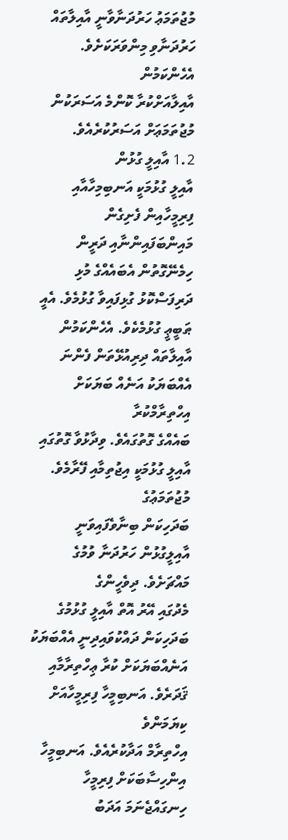މުޖުތަމަޢު ހަރުދަނާވާނީ އާއިލާތައް ހަރުދަނާވި މިންވަރަކަށެވެ. އެހެންކަމުން
އާއިލާއަށްކުރާ ކޮންމެ އަސަރަކުން މުޖުތަމަޢަށް އަސަރުކުރެއެވެ.
1.2 އާއިލީ ގުޅުން
އާއިލީ ގުޅުމަކީ އަނބިމިހާއާއި
ފިރިމީހާއިން ފެށިގެން މައިންބަފައިންނާއި ދަރީން ހިމެނޭގޮތުން އެބައެއްގެ މުޅި
ދަރިފަސްކޮޅު ގުޅިފައިވާ ގުޅުމެވެ. އެއީ ޠަބީޢީ ގުޅުމެކެވެ. އެހެންކަމުން
އާއިލާތައް ދިރިއުޅޭތަން ފެންނަ އެއްބަޔަކު އަނެއް ބަޔަކަށް އިހްތިރާމްކުރާ
ބައެއްގެ ގޮތުގައެވެ. ވިދާޅުވާ ގޮތުގައި އާއިލީ ގުޅުމަކީ އިޖުތިމާއި ފޭރާމެވެ. މުޖުތަމަޢުގެ
ބަދަހިކަން ބިނާވެފައިވަނީ އާއިލީގުޅުން ހަރުދަނާ ވުމުގެ މައްޗަށެވެ. ދިވެހީންގެ
މެދުގައި އޭރު އޮތް އާއިލީ ގުޅުމުގެ ބަދަހިކަން ދައްކުވައިދިނީ އެއްބަޔަކު
އަނެއްބަޔަކަށް ކުރާ ޢިހްތިރާމާއި ޤަދަރެވެ. އަނބިމީހާ ފިރިމީހާއަށް ކިޔަމަންވެ
އިހްތިރާމް އަދާކުރެއެވެ. އަނބިމީހާ އިންހިސާބަކަށް ފިރިމީހާ ހިނގައްޖެނަމަ އަދަބު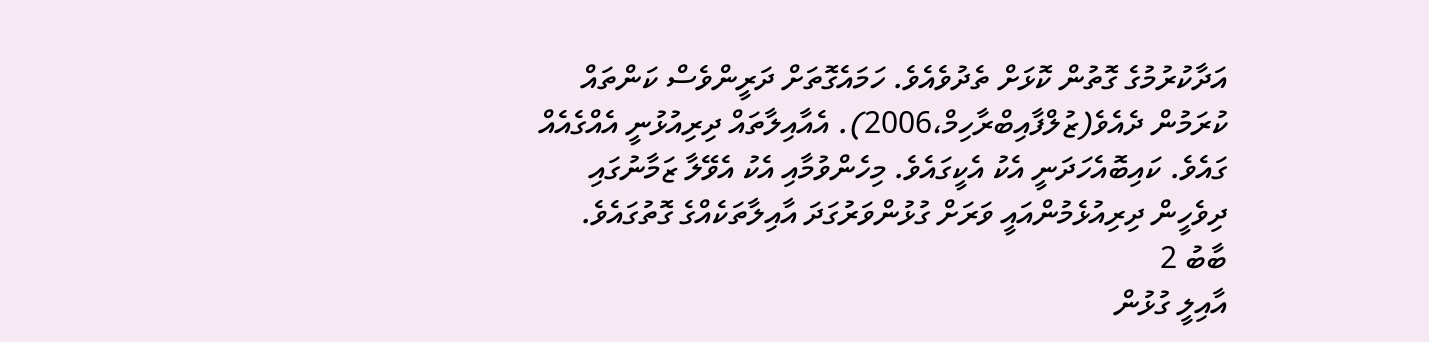އަދާކުރުމުގެ ގޮތުން ކޮޅަށް ތެދުވެއެވެ. ހަމައެގޮތަށް ދަރީންވެސް ކަންތައް
ކުރަމުން ދެއެވެ(ޒުލްފާއިބްރާހިމް،2006). އެއާއިލާތައް ދިރިއުޅުނީ އެއްގެއެއް
ގައެވެ. ކައިބޮއެހަދަނީ އެކު އެކީގައެވެ. މިހެންވުމާއި އެކު އެވޭލާ ޒަމާނުގައި
ދިވެހީން ދިރިއުޅެމުންއައީ ވަރަށް ގުޅުންވަރުގަދަ އާއިލާތަކެއްގެ ގޮތުގައެވެ.
ބާބު 2
އާއިލީ ގުޅުން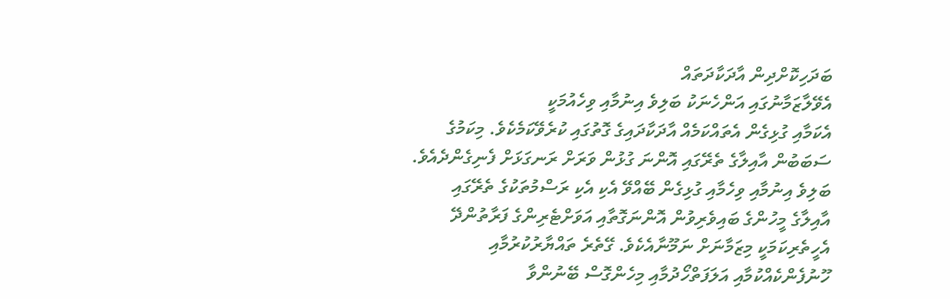ބަދަހިކޮށްދިން އާދަކާދަތައް
އެވޭލާޒަމާނުގައި އަންހެނަކު ބަލިވެ އިނުމާއި ވިހެއުމަކީ
އެކަމާއި ގުޅިގެން އެތައްކަމެއް އާދަކާދައިގެ ގޮތުގައި ކުރެވޭކަމެކެވެ. މިކަމުގެ
ސަބަބުން އާއިލާގެ ތެރޭގައި އޮންނަ ގުޅުން ވަރަށް ރަނގަޅަށް ފެނިގެންދެއެވެ.
ބަލިވެ އިނުމާއި ވިހެމާއި ގުޅިގެން ބޭއްވޭ އެކި އެކި ރަސްމުތަކުގެ ތެރޭގައި
އާއިލާގެ މީހުންގެ ބައިވެރިވުން އޮންނަގޮތާއި އަވަށްޓެރިންގެ ފަރާތުންދޭ
އެހީތެރިކަމަކީ މިޒަމާނަށް ނަމޫނާއެކެވެ. ގޭތެރެ ތައްޔާރުކުރުމާއި
ހޫނުފެންކެއްކުމާއި އަލަފަތްހޯދުމާއި މިހެންގޮސް ބޭނުންވާ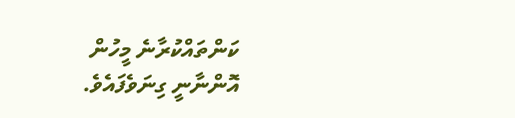ކަންތައްކުރާނެ މީހުން
އޮންނާނީ ގިނަވެފައެވެ.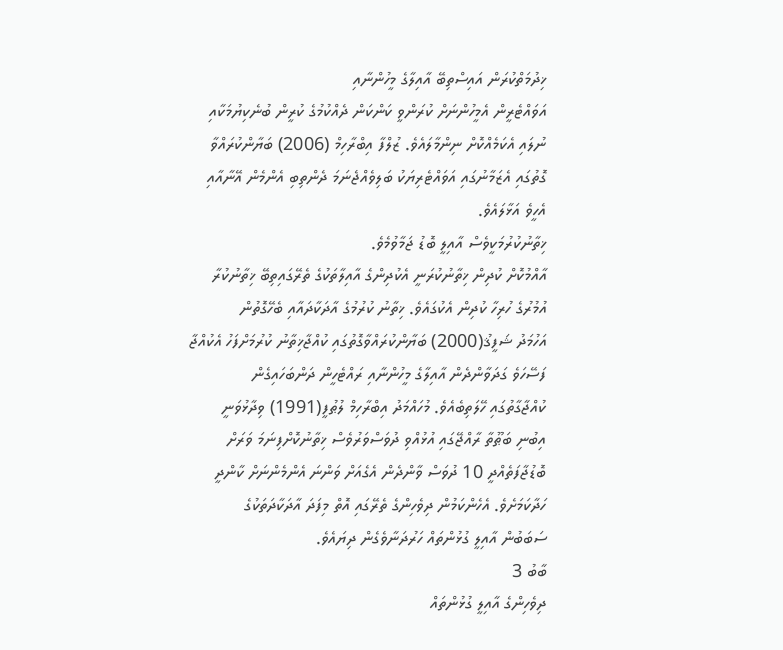ޚިދުމަތްކުރަން އައިސްތިބޭ އާއިލާގެ މީހުންނާއި
އަވައްޓެރީން އެމީހުންނަށް ކުރަންވީ ކަންކަން ދެއްކުމުގެ ކުރީން ބުނެކިޔުމަކާއި
ނުލައި އެކަމެއްކޮށް ނިންމާލައެވެ. ޒުލްފާ އިބްރާހިމް (2006) ބަޔާންކުރައްވާ
ގޮތުގައި އެޒަމާނުގައި އަވައްޓެރިޔަކު ބަލިވެއްޖެނަމަ ދެންތިބި އެންމެން އޭނާއާއި
އެހީވެ އަޅާލައެވެ.
ޚިތާނުކުރުމަކީވެސް އާއިލީ ބޮޑު ޖަމާވުމެވެ.
އާއްމުކޮށް ކުދިން ޚިތާނުކުރަނީ އެކުދިންގެ އާއިލާތަކުގެ ތެރޭގައިތިބޭ ޚިތާނުކުރާ
އުމުރުގެ ހުރިހާ ކުދިން އެކުގައެވެ. ޚިތާނު ކުރުމުގެ އާދަކާދައާއި ބެހޭގޮތުން
އަހުމަދު ޝަފީޤު(2000) ބަޔާންކުރައްވާގޮތުގައި ކުއްޖާޚިތާނު ކުރުމަށްފަހު އެކުއްޖާ
ފަސޭހަވެ ގަދަވާންދެން އާއިލާގެ މީހުންނާއި ރައްޓެހީން ދަންބަހައިގެން
ކުއްޖާގާތުގައި ހޭލަތިބެއެވެ. މުހައްމަދު އިބްރާހިމް ލުޠުފީ(1991) ވިދާޅުވަނީ
އިބުނި ބަޠޫތާ ރާއްޖޭގައި އުޅުއްވި ދުވަސްވަރުވެސް ޚިތާނުކޮށްފިނަމަ ވަރަށް
ބޮޑުޖާފަތެއްދީ 10 ދުވަސް ވާންދެން އެގެއަށް ވަންނަ އެންމެންނަށް ކާންދީ
ހަދާކަމަށެވެ. އެހެންކަމުން ދިވެހިންގެ ތެރޭގައި އޮތް މިފަދަ އާދަކާދަތަކުގެ
ސަބަބުން އާއިލީ ގުޅުންތައް ހަރުދަނާވެގެން ދިޔައެވެ.
ބާބު 3
ދިވެހިންގެ އާއިލީ ގުޅުންތައް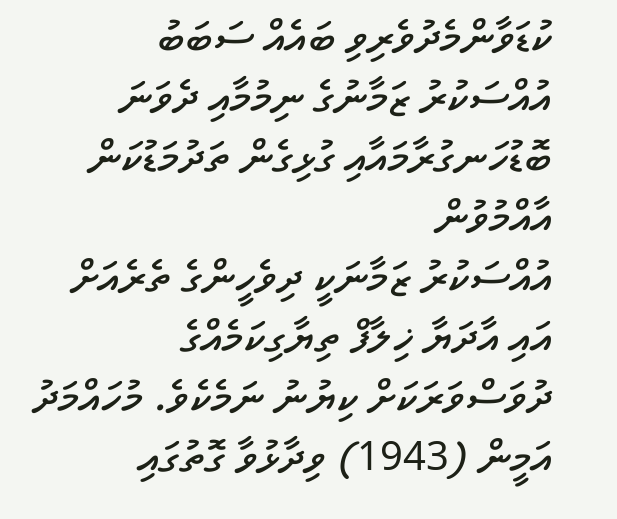ކުޑަވާންމެދުވެރިވި ބައެއް ސަބަބު
އުއްސަކުރު ޒަމާނުގެ ނިމުމާއި ދެވަނަ ބޮޑުހަނގުރާމައާއި ގުޅިގެން ތަދުމަޑުކަން
އާއްމުވުން
އުއްސަކުރު ޒަމާނަކީ ދިވެހީންގެ ތެރެއަށް
އައި އާދަޔާ ޚިލާފް ތިޔާގިކަމެއްގެ ދުވަސްވަރަކަށް ކިޔުނު ނަމެކެވެ. މުހައްމަދު
އަމީން (1943) ވިދާޅުވާ ގޮތުގައި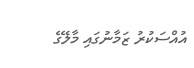އުއްސަކުރު ޒަމާނުގައި މާލޭގެ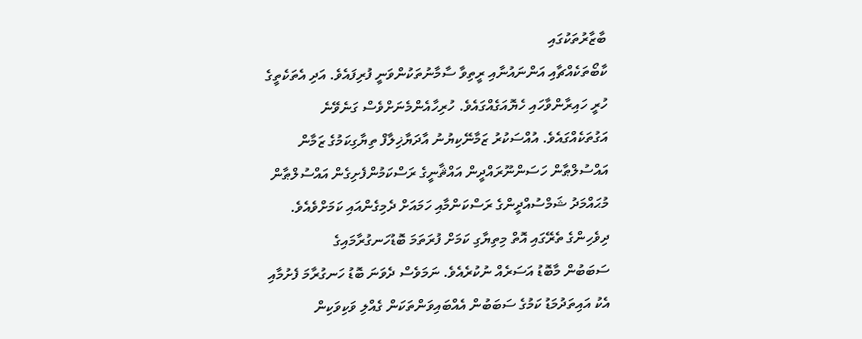ބާޒާރުތަކުގައި
ކާބޯތަކެއްޗާއި އަންނައުނާއި ރީތިވާ ސާމާނުތަކުންވަނީ ފުރިފައެވެ. އަދި އެތަކެތީގެ
ހުރީ ހައިރާންވާހައި ހެޔޮއަގެއްގައެވެ. ހުރިހާއެންމެނަށްވެސް ގަނެވޭނެ
އަގުތަކެއްގައެވެ. އުއްސަކުރު ޒަމާނޭކިޔުނު އާދަޔާޚިލާފް ތިޔާގިކަމުގެ ޒަމާން
އައްސުލްޠާން ހަސަންނޫރައްދީން އައްޘާނީގެ ރަސްކަމުންފެށިގެން އައްސުލްޠާން
މުޙައްމަދު ޝަމްސުއްދީންގެ ރަސްކަންމާއި ހަމައަށް ދެމިގެންއައި ކަމަށްވެއެވެ.
ދިވެހިންގެ ތެރޭގައި އޮތް މިތިޔާގި ކަމަށް ފުރަތަމަ ބޮޑުހަނގުރާމައިގެ
ސަބަބުން މާބޮޑު އަސަރެއް ނުކުރެއެވެ. ނަމަވެސް ދެވަނަ ބޮޑު ހަނގުރާމަ ފެށުމާއި
އެކު އައިތަދުމަޑު ކަމުގެ ސަބަބުން އެއްބައިވަންތަކަން ގެއްލި ވަކިވަކިން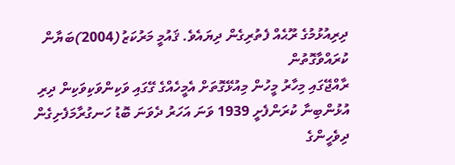ދިރިއުޅުމުގެ ރޫޙެއް ފެތުރިގެން ދިޔައެވެ. ޤައުމީ މަރުކަޒު(2004)ބަޔާން ކުރައްވާގޮތުން
ރާއްޖޭގައި މިހާރު މީހުން މިއުޅޭގޮތަށް އެމީހެއްގެ ގޭގައި ވަކިންވަކިވަކިން ދިރި
އުޅުންބިނާ ކުރަންފެށީ 1939 ވަނަ އަހަރު ދެވަނަ ބޮޑު ހަނގުރާމަފެށިގެން ދިވެހީންގެ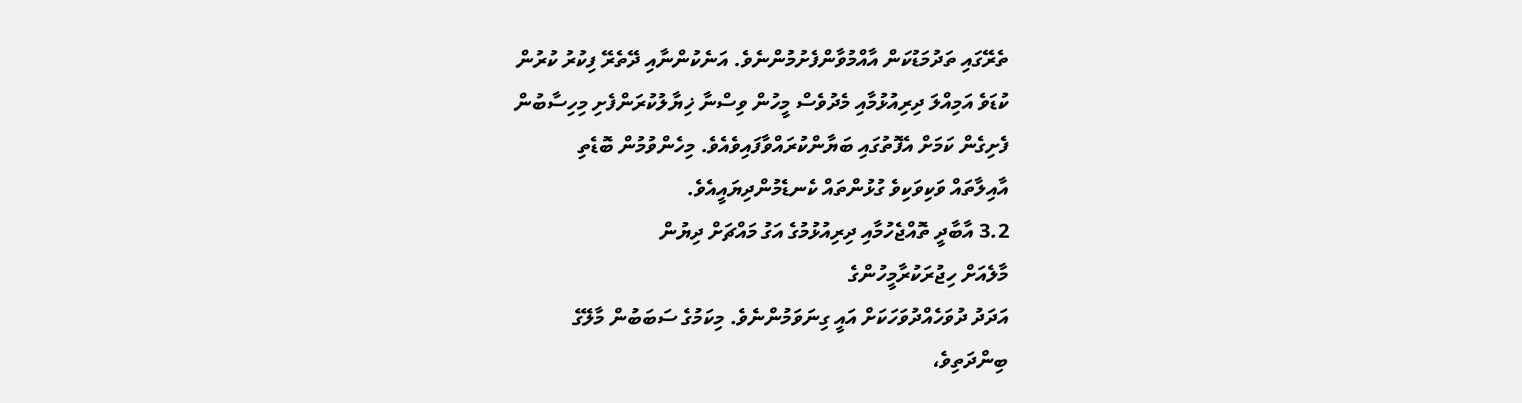ތެރޭގައި ތަދުމަޑުކަން އާއްމުވާންފެށުމުންނެވެ. އަނެކުންނާއި ދޭތެރޭ ފިކުރު ކުރުން
ކުޑަވެ އަމިއްލަ ދިރިއުޅުމާއި މެދުވެސް މީހުން ވިސްނާ ޚިޔާލުކުރަންފެށި މިހިސާބުން
ފެށިގެން ކަމަށް އެފޮތުގައި ބަޔާންކުރައްވާފައިވެއެވެ. މިހެންވުމުން ބޮޑެތި
އާއިލާތައް ވަކިވަކިވެ ގުޅުންތައް ކެނޑެމުންދިޔައީއެވެ.
3.2 އާބާދީ ތޮއްޖެހުމާއި ދިރިއުޅުމުގެ އަގު މައްޗަށް ދިޔުން
މާލެއަށް ހިޖުރަކުރާމީހުންގެ
އަދަދު ދުވަހެއްދުވަހަކަށް އައީ ގިނަވަމުންނެވެ. މިކަމުގެ ސަބަބުން މާލޭގެ
ބިންދަތިވެ،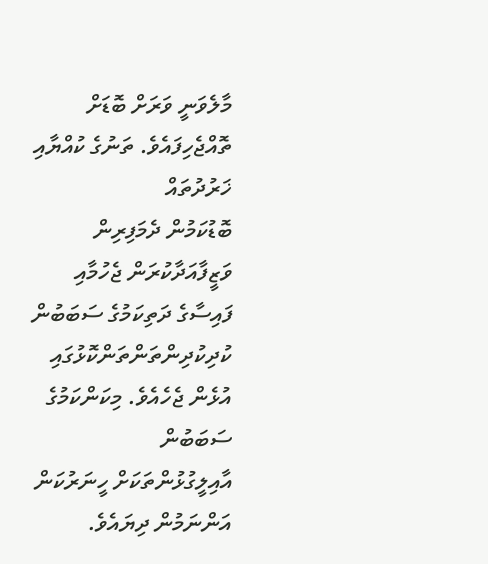މާލެވަނީ ވަރަށް ބޮޑަށް ތޮއްޖެހިފައެވެ. ތަނުގެ ކުއްޔާއި ޚަރުދުތައް
ބޮޑުކަމުން ދެމަފިރިން ވަޒީފާއަދާކުރަން ޖެހުމާއި ފައިސާގެ ދަތިކަމުގެ ސަބަބުން
ކުދިކުދިންތަންތަންކޮޅުގައި އުޅެން ޖެހެއެވެ. މިކަންކަމުގެ ސަބަބުން
އާއިލީގުޅުންތަކަށް ހީނަރުކަން އަންނަމުން ދިޔައެވެ.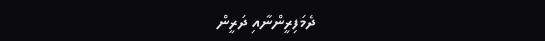ދެމަފިރީންނާއި ދަރީން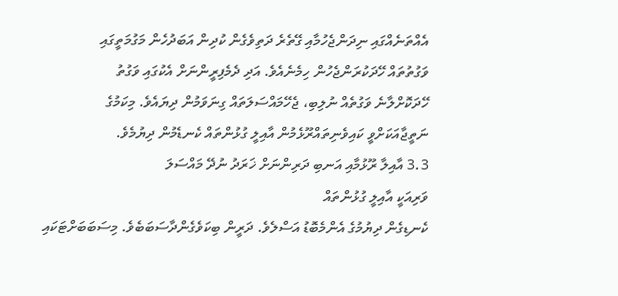އެއްތަނެއްގައި ނިދަންޖެހުމާއި ގޭތެރެ ދަތިވެގެން ކުދިން އަބަދުހެން މަގުމަތީގައި
ވަގުތުތައް ހޭދަކުރަންޖެހުން ހިމެނެއެވެ. އަދި ދެމެފިރީންނަށް އެކުގައި ވަގުތު
ހޭދަކޮށްލާނެ ވަގުތެއް ނުލިބި، ޖެހޭމައްސަލަތައް ގިނަވަމުން ދިޔައެވެ. މިކަމުގެ
ނަތީޖާއަކަށްވީ ކައިވެނިތައްރޫޅެމުން އާއިލީ ގުޅުންތައް ކެނޑެމުން ދިޔުމެވެ.
3.3 އާއިލާ ރޫޅުމާއި އަނބި ދަރިންނަށް ޚަރަދު ނުދޭ މައްސަލަ
ވަރިއަކީ އާއިލީ ގުޅުންތައް
ކެނޑިގެން ދިޔުމުގެ އެންމެބޮޑު އަސްލެވެ. ދަރީން ބިކަވެގެންދާސަބަބެވެ. މިސަބަބަށްޓަކައި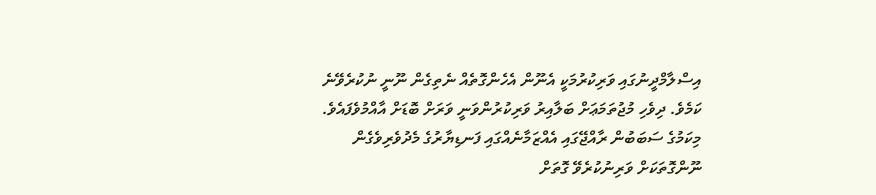އިސްލާމްދީނުގައި ވަރިކުރުމަކީ އެނޫން އެހެންގޮތެއް ނެތިގެން ނޫނީ ނުކުރެވޭނެ
ކަމެވެ. ދިވެހި މުޖުތަމަޢަށް ބަލާއިރު ވަރިކުރުންވަނީ ވަރަށް ބޮޑަށް އާއްމުވެފައެވެ.
މިކަމުގެ ސަބަބުން ރާއްޖޭގައި އެއްޒަމާނެއްގައި ފަނޑިޔާރުގެ މެދުވެރިވެގެން
ނޫންގޮތަކަށް ވަރިނުކުރެވޭ ގޮތަށް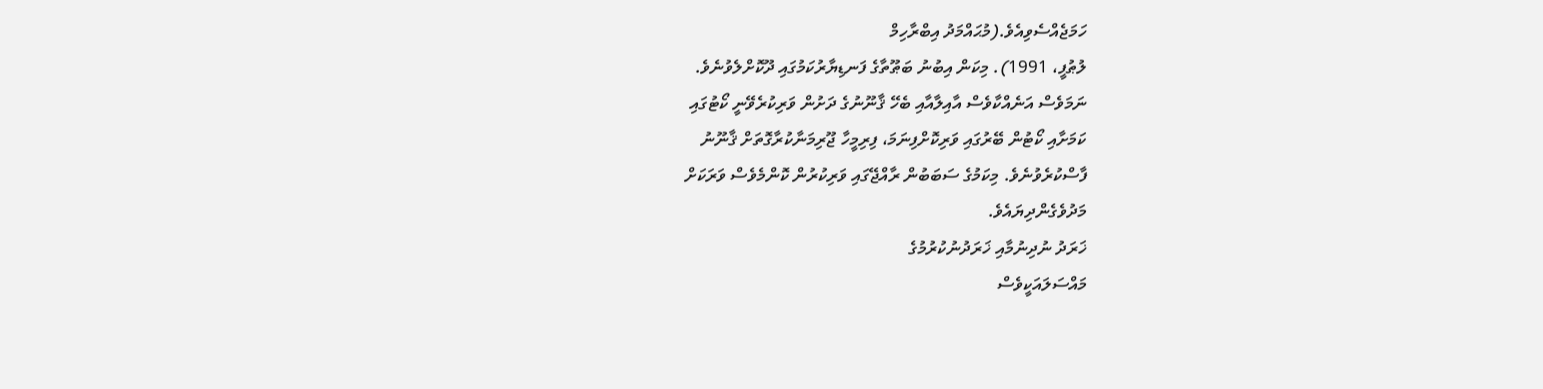ހަމަޖެއްސެވިއެވެ.(މުޙައްމަދު އިބްރާހިމް
ލުޠުފީ، 1991). މިކަން އިބުނު ބަޠޫތާގެ ފަނޑިޔާރުކަމުގައި ދޫކޮށްލެވުނެވެ.
ނަމަވެސް އަނެއްކާވެސް އާއިލާއާއި ބެހޭ ޤާނޫނުގެ ދަށުން ވަރިކުރެވޭނީ ކޯޓުގައި
ކަމަށާއި ކޯޓުން ބޭރުގައި ވަރިކޮށްފިނަމަ، ފިރިމީހާ ޖޫރިމަނާކުރާގޮތަށް ޤާނޫނު
ފާސްކުރެވުނެވެ. މިކަމުގެ ސަބަބުން ރާއްޖޭގައި ވަރިކުރުން ކޮންމެވެސް ވަރަކަށް
މަދުވެގެންދިޔައެވެ.
ޚަރަދު ނުދިނުމާއި ޚަރަދުނުކުރުމުގެ
މައްސަލައަކީވެސް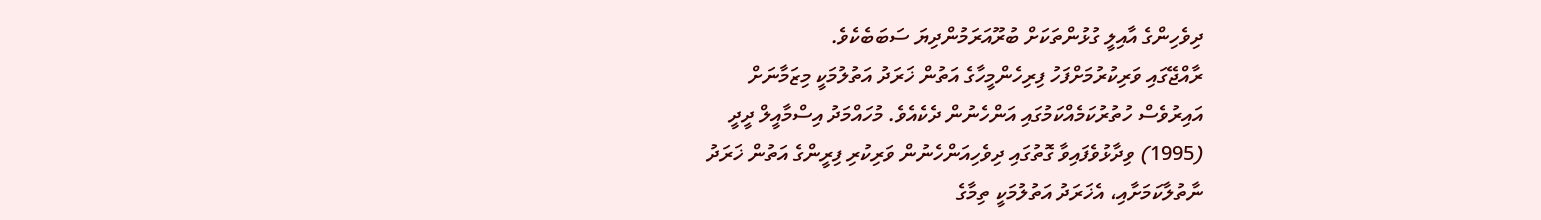ދިވެހިންގެ އާއިލީ ގުޅުންތަކަށް ބުރޫއަރަމުންދިޔަ ސަބަބެކެވެ.
ރާއްޖޭގައި ވަރިކުރުމަށްފަހު ފިރިހެންމީހާގެ އަތުން ޚަރަދު އަތުލުމަކީ މިޒަމާނަށް
އައިރުވެސް ހުތުރުކަމެއްކަމުގައި އަންހެނުން ދެކެއެވެ. މުހައްމަދު އިސްމާއީލް ދީދީ
(1995) ވިދާޅުވެފައިވާ ގޮތުގައި ދިވެހިއަންހެނުން ވަރިކުރި ފިރީންގެ އަތުން ޚަރަދު
ނާތުލާކަމަށާއި، އެޚަރަދު އަތުލުމަކީ ތިމާގެ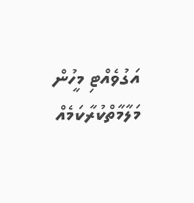އަގުވެއްޓި މީހުން މަލާމާތްކުރާކަމެއް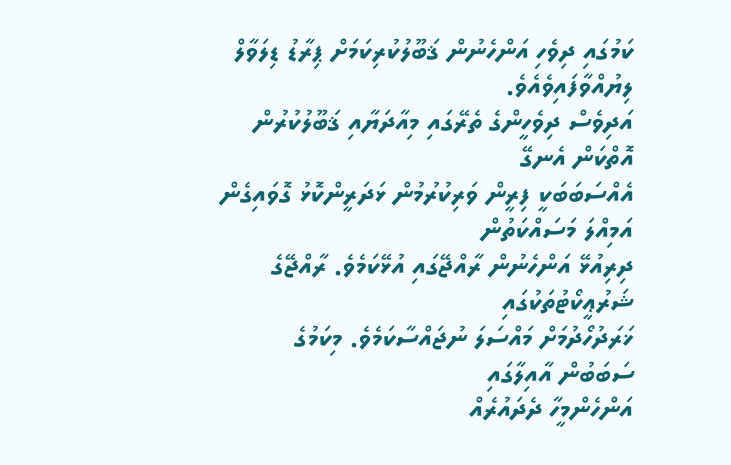ކަމުގައި ދިވެހި އަންހެނުން ޤަބޫލުކުރިކަމަށް ޕިރާޑު ޑިލަވާލް ލިޔުއްވާފައިވެއެވެ.
އަދިވެސް ދިވެހީންގެ ތެރޭގައި މިއާދަޔާއި ޤަބޫލުކުރުން އޮތްކަން އެނގޭ
އެއްސަބަބަކީ ފިރީން ވަރިކުރުމުން ޅަދަރީންކޮޅު ގޮވައިގެން އަމިއްލަ މަސައްކަތުން
ދިރިއުޅޭ އަންހެނުން ރާއްޖޭގައި އުޅޭކަމެވެ. ރާއްޖޭގެ ޝަރުޢީކޯޓުތަކުގައި
ޚަރަދުހޯދުމަށް މައްސަލަ ނުޖައްސާކަމެވެ. މިކަމުގެ ސަބަބުން އާއިލާގައި
އަންހެންމީހާ ދެދައުރެއް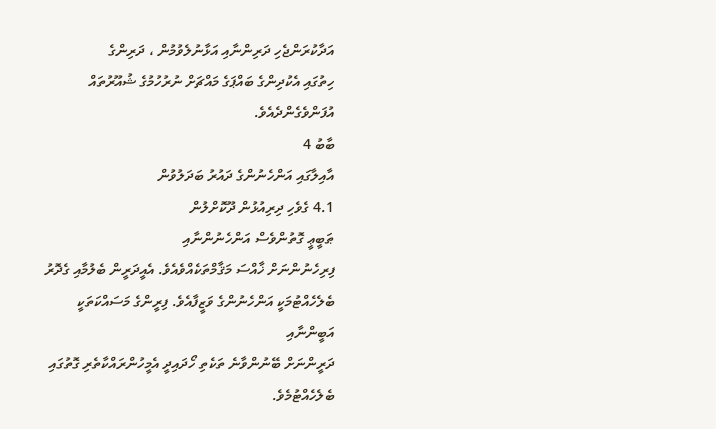އަދާކުރަންޖެހި ދަރިންނާއި އަޅާނުލެވުމުން ، ދަރިންގެ
ހިތުގައި އެކުދިންގެ ބައްޕަގެ މައްޗަށް ނުރުހުމުގެ ޝުއޫރުތައް އުފަންވެގެންދެއެވެ.
ބާބު 4
އާއިލާގައި އަންހެނުންގެ ދައުރު ބަދަލުވުން
4.1 ގެވެހި ދިރިއުޅުން ދޫކޮށްލުން
ޠަބީޢީ ގޮތުންވެސް އަންހެނުންނާއި
ފިރިހެނުންނަށް ޚާއްސަ މަޤާމްތަކެއްވެއެވެ. އެއީދަރީން ބެލުމާއި ގެދޮރު
ބެލެހެއްޓުމަކީ އަންހެނުންގެ ވަޒީފާއެވެ. ފިރީންގެ މަސައްކަތަކީ އަބީންނާއި
ދަރީންނަށް ބޭނުންވާނެ ތަކެތި ހޯދައިދީ އެމީހުންރައްކާތެރި ގޮތުގައި ބެލެހެއްޓުމެވެ.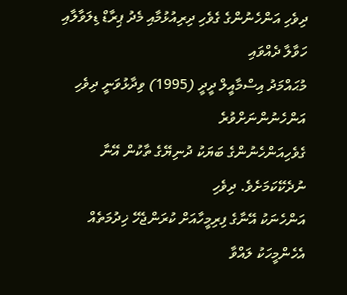ދިވެހި އަންހެނުންގެ ގެވެހި ދިރިއުޅުމާއި މެދު ޕިރާޑް ޑިލަވާލާއި ހަވާލާ ދެއްވައި
މުޙައްމަދު އިސްމާއީލް ދީދީ (1995) ވިދާޅުވަނީ ދިވެހި އަންހެނުންނަށްވުރެ
ގެވެހިއަންހެނުންގެ ބަޔަކު ދުނިޔޭގެ ތާކުން އޭނާ ނުދެކޭކަމަށެވެ. ދިވެހި
އަންހެނަކު އޭނާގެ ފިރިމީހާއަށް ކުރަންޖެހޭ ޚިދުމަތެއް އެހެންމީހަކު ލައްވާ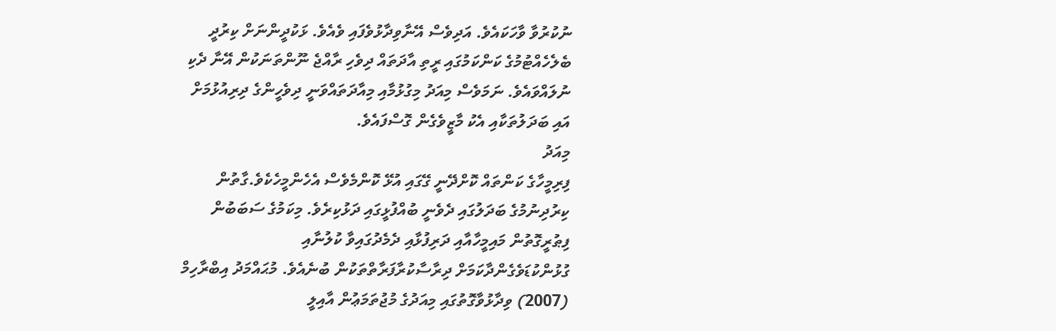ނުކުރުވާ ވާހަކައެވެ. އަދިވެސް އޭނާވިދާޅުވެފައި ވެއެވެ. ޅަކުދީންނަށް ކިރުދީ
ބެލެހެއްޓުމުގެ ކަންކަމުގައި ރީތި އާދަތައް ދިވެހި ރާއްޖެ ނޫންތަނަކުން އޭނާ ދެކި
ނުލައްވައެވެ. ނަމަވެސް މިއަދު މިގުޅުމާއި މިއާދަތައްވަނީ ދިވެހީންގެ ދިރިއުޅުމަށް
އައި ބަދަލުތަކާއި އެކު މާޒީވެގެން ގޮސްފައެވެ.
މިއަދު
ފިރިމީހާގެ ކަންތައް ކޮށްދޭނީ ގޭގައި އުޅޭ ކޮންމެވެސް އެހެންމީހެކެވެ.ގާތުން
ކިރުދިނުމުގެ ބަދަލުގައި ދެވެނީ ބުއްފުޅީގައި ދަޅުކިރެވެ. މިކަމުގެ ސަބަބުން
ފިޠުރީގޮތުން މައިމީހާއާއި ދަރިފުޅާއި ދެމެދުގައިވާ ކުލުނާއި
ގުޅުންކުޑަވެގެންދާކަމަށް ދިރާސާކުރާފަރާތްތަކުން ބުނެއެވެ. މުޙައްމަދު އިބްރާހިމް
(2007) ވިދާޅުވާގޮތުގައި މިއަދުގެ މުޖުތަމަޢުން އާއިލީ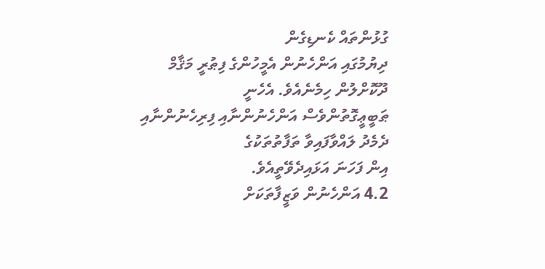ގުޅުންތައް ކެނޑިގެން
ދިޔުމުގައި އަންހެނުން އެމީހުންގެ ފިޠުރީ މަޤާމް ދޫކޮށްލުން ހިމެނެއެވެ. އެހެނީ
ޠަބީޢީގޮތުންވެސް އަންހެނުންނާއި ފިރިހެނުންނާއި ދެމެދު ލައްވާފައިވާ ތަފާތުތަކުގެ
އިން ފަހަނަ އަޅައިދެވޭތީއެވެ.
4.2 އަންހެނުން ވަޒީފާތަކަށް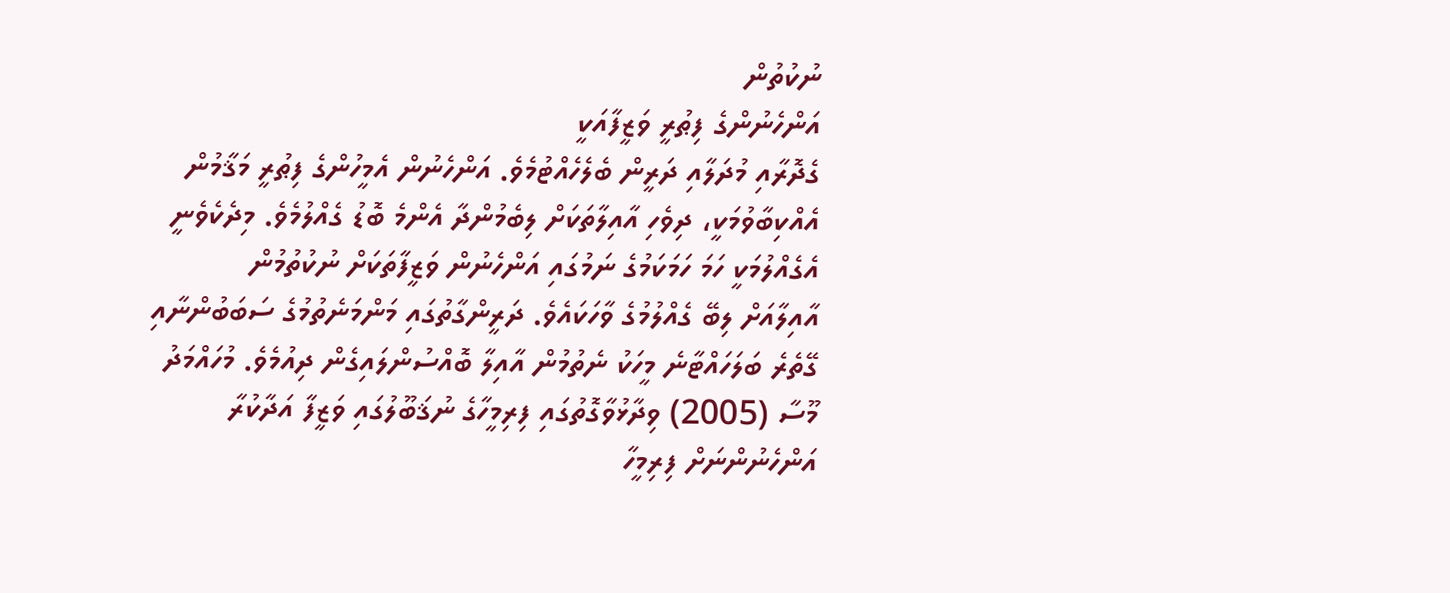ނުކުތުން
އަންހެނުންގެ ފިޠުރީ ވަޒީފާއަކީ
ގެދޮރާއި މުދަލާއި ދަރީން ބެލެހެއްޓުމެވެ. އަންހެނުން އެމީހުންގެ ފިޠުރީ މަޤާމުން
އެއްކިބާވުމަކީ، ދިވެހި އާއިލާތަކަށް ލިބެމުންދާ އެންމެ ބޮޑު ގެއްލުމެވެ. މިދެކެވެނީ
އެގެއްލުމަކީ ހަމަ ހަމަކަމުގެ ނަމުގައި އަންހެނުން ވަޒީފާތަކަށް ނުކުތުމުން
އާއިލާއަށް ލިބޭ ގެއްލުމުގެ ވާހަކައެވެ. ދަރީންގާތުގައި މަންމަނެތުމުގެ ސަބަބުންނާއި
ގޭތެރެ ބަލަހައްޓާނެ މީހަކު ނެތުމުން އާއިލާ ބޮއްސުންލައިގެން ދިއުމެވެ. މުހައްމަދު
މޫސާ (2005) ވިދާޅުވާގޮތުގައި ފިރިމީހާގެ ނުޤަބޫލުގައި ވަޒީފާ އަދާކުރާ
އަންހެނުންނަށް ފިރިމީހާ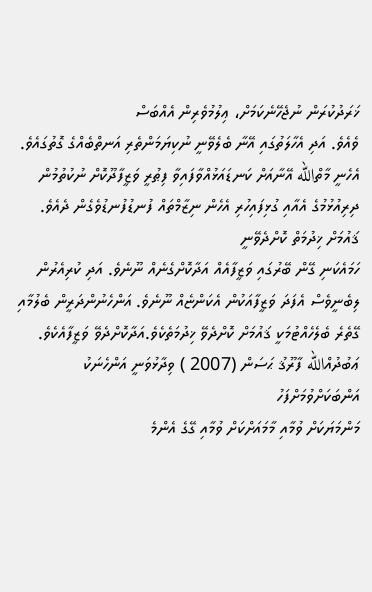ޚަރަދުކުރަން ނުޖެހޭނެކަމަށް، ޢިލުމުވެރިން އެއްބަސް
ވެއެވެ. އަދި އެހާލަތުގައި އޭނާ ބެލެވޭނީ ނުކިޔަމަންތެރި އަނތްބެއްގެ ގޮތުގައެވެ.
އެހެނީ މާތްالله އޭނާއަށް ކަނޑައަޅުއްވާފައިވާ ފިޠުރީ ވަޒީފާދޫކޮށް ނުކުތުމުން
ދިރިއުޅުމުގެ އެއާއި ގުޅިފައިހުރި އެހެން ނިޒާމްތައް ފުނޑުފުނޑުވެގެން ދެއެވެ.
ޤައުމަށް ޚިދުމަތް ކޮށްދެވޭނީ
ހަމައެކަނި ގޭން ބޭރުގައި ވަޒީފާއެއް އަދާކޮށްގެނެއް ނޫނެވެ. އަދި ކުރިއެރުން
ލިބެނީވެސް އެފަދަ ވަޒީފާއަކުން އެކަންޏެއް ނޫނެވެ. އަންހެނުންދަރީން ބެލުމާއި
ގޭތެރެ ބެލެހެއްޓުމަކީ ޤައުމަށް ކޮށްދެވޭ ޚިދުމަތެކެވެ.އަދާކޮށްދެވޭ ވަޒީފާއެކެވެ.
ޢަބުދުއްالله ފާރޫޤު ޙަސަން (2007 ) ވިދާޅުވަނީ އަންހެނަކު އަންބަކަށްވުމަށްފަހު
މަންމަޔަކަށް ވުމާއި މާމައަށްކަށް ވުމާއި ގޭގެ އެންމެ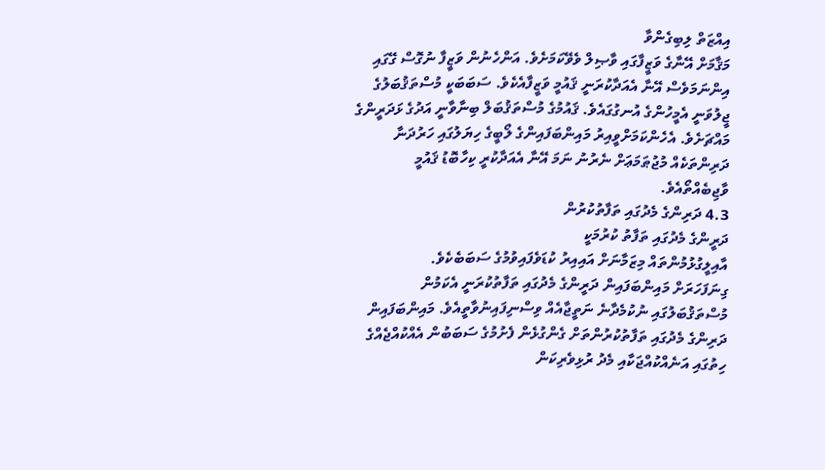އިއްޒަތް ލިބިގެންވާ
މަޤާމަށް އޭނާގެ ވަޒީފާގައި ވާޞިލް ވެވޭކަމަށެވެ. އަންހެނުން ވަޒީފާ ނުގޮސް ގޭގައި
އިންނަމަވެސް އޭނާ އެއަދާކުރަނީ ޤައުމީ ވަޒީފާއެކެވެ. ސަބަބަކީ މުސްތަޤުބަލުގެ
ޖީލުވަނީ އެމީހުންގެ އުނގުގައެވެ. ޤައުމުގެ މުސްތަޤުބަލް ބިނާވާނީ އަދުގެ ޅަދަރީންގެ
މައްޗަށެވެ. އެހެންކަމަށްވީއިރު މައިންބަފައިންގެ ލޯބީގެ ހިޔަލުގައި ހަރުދަނާ
ދަރިންތަކެއް މުޖުޠަމަޢަށް ނެރުނު ނަމަ އޭނާ އެއަދާކުރީ ކިހާބޮޑު ޤައުމީ
ވާޖިބެއްތޯއެވެ.
4.3 ދަރިންގެ މެދުގައި ތަފާތުކުރުން
ދަރީންގެ މެދުގައި ތަފާތު ކުރުމަކީ
އާއިލީގުޅުމުންތައް މިޒަމާނަށް އައިއިރު ކުޑަވެފައިވުމުގެ ސަބަބެކެވެ.
ގިނަފަހަރަށް މައިންބަފައިން ދަރީންގެ މެދުގައި ތަފާތުކުރަނީ އެކަމުން
މުސްތަޤުބަލުގައި ނުކުމެދާނެ ނަތީޖާއެއް ވިސްނިފައިނުވާތީއެވެ. މައިންބަފައިން
ދަރިންގެ މެދުގައި ތަފާތުކުރުންތަށް ގެންގުޅެން ފެށުމުގެ ސަބަބުން އެއްކުއްޖެއްގެ
ހިތުގައި އަނެއްކުއްޖަކާއި މެދު ރުޅިވެރިކަން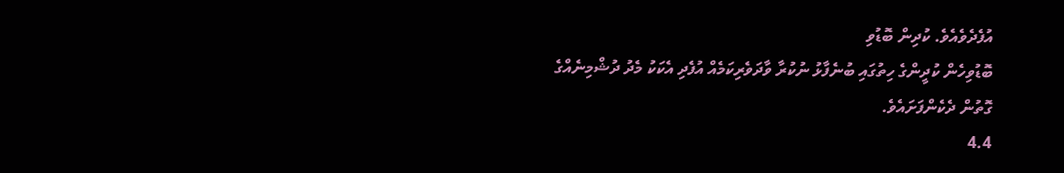އުފެދެވެއެވެ. ކުދިން ބޮޑުވި
ބޮޑުވިހެން ކުދީންގެ ހިތުގައި ބުނެފާޅު ނުކުރާ ވާދަވެރިކަމެއް އުފެދި އެކަކު މެދު ދުޝްމިނެއްގެ
ގޮތުން ދެކެންފަށައެވެ.
4.4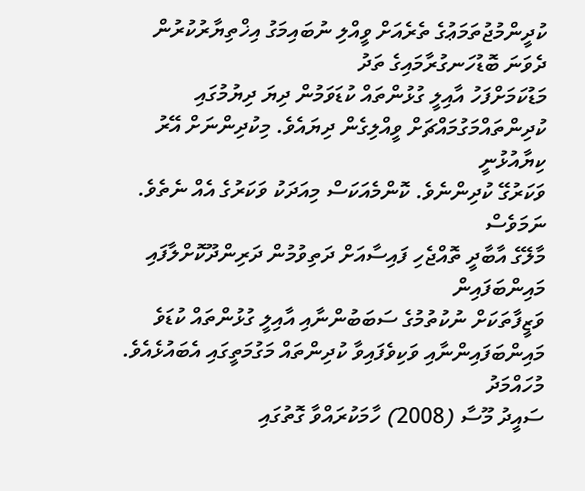ކުދީންމުޖުތަމަޢުގެ ތެރެއަށް ވީއްލި ނުބައިމަގު އިޚްތިޔާރުކުރުން
ދެވަނަ ބޮޑުހަނގުރާމައިގެ ތަދު
މަޑުކަމަށްފަހު އާއިލީ ގުޅުންތައް ކުޑަވަމުން ދިޔަ ދިޔުމުގައި
ކުދިންތައްމަގުމައްޗަށް ވީއްލިގެން ދިޔައެވެ. މިކުދިންނަށް އޭރު ކިޔާއުޅުނީ
ވަކަރުގޭ ކުދިންނެވެ. ކޮންމެއަކަސް މިއަދަކު ވަކަރުގެ އެއް ނެތެވެ. ނަމަވެސް
މާލޭގެ އާބާދީ ތޮއްޖެހި ފައިސާއަށް ދަތިވުމުން ދަރިންދޫކޮށްލާފައި މައިންބަފައިން
ވަޒީފާތަކަށް ނުކުތުމުގެ ސަބަބުންނާއި އާއިލީ ގުޅުންތައް ކުޑަވެ
މައިންބަފައިންނާއި ވަކިވެފައިވާ ކުދިންތައް މަގުމަތީގައި އެބައުޅެއެވެ. މުހައްމަދު
ސައީދު މޫސާ (2008) ހާމަކުރައްވާ ގޮތުގައި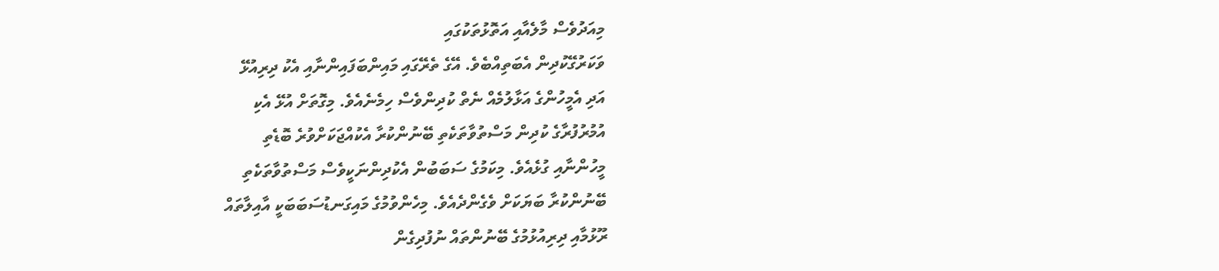މިއަދުވެސް މާލެއާއި އަތޮޅުތަކުގައި
ވަކަރުގޭކުދިން އެބަތިއްބެވެ. އޭގެ ތެރޭގައި މައިންބަފައިންނާއި އެކު ދިރިއުޅޭ
އަދި އެމީހުންގެ އަޅާލުމެއް ނެތް ކުދިންވެސް ހިމެނެއެވެ. މިގޮތަށް އުޅޭ އެކި
އުމުރުފުރާގެ ކުދިން މަސްތުވާތަކެތި ބޭނުންކުރާ އެކުއްޖަކަށްވުރެ ބޮޑެތި
މީހުންނާއި ގުޅެއެވެ. މިކަމުގެ ސަބަބުން އެކުދިންނަކީވެސް މަސްތުވާތަކެތި
ބޭނުންކުރާ ބަޔަކަށް ވެގެންދެއެވެ. މިހެންވުމުގެ މައިގަނޑުސަބަބަކީ އާއިލާތައް
ރޫޅުމާއި ދިރިއުޅުމުގެ ބޭނުންތައް ނުފުދިގެން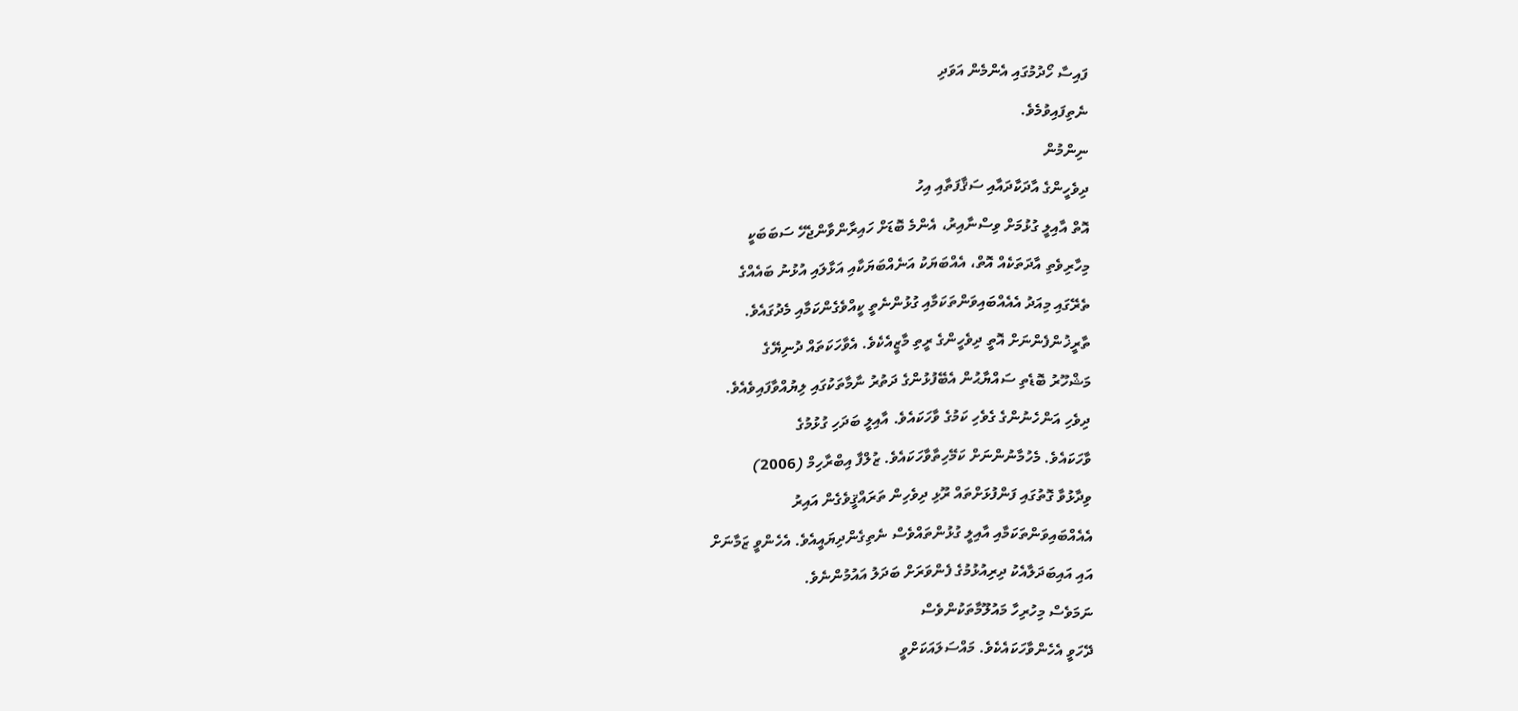ފައިސާ ހޯދުމުގައި އެންމެން އަވަދި
ނެތިފައިވުމެވެ.
ނިންމުން
ދިވެހީންގެ އާދަކާދައާއި ސަޤާފަތާއި އިހު
އޮތް އާއިލީ ގުޅުމަށް ވިސްނާއިރު، އެންމެ ބޮޑަށް ހައިރާންވާންޖެހޭ ސަބަބަކީ
މިހާރިވެތި އާދަތަކެއް އޮތް، އެއްބަޔަކު އަނެއްބަޔަކާއި އަޅާލައި އުޅުނު ބައެއްގެ
ތެރޭގައި މިއަދު އެއެއްބައިވަންތަކަމާއި ގުޅުންނެތީ ކީއްވެގެންކަމާއި މެދުގައެވެ.
ތާރީޚުންފެންނަށް އޮތީ ދިވެހީންގެ ރީތި މާޒީއެކެވެ. އެވާހަކަތައް ދުނިޔޭގެ
މަޝްހޫރު ބޮޑެތި ސައްޔާޙުން އެބޭފުޅުންގެ ދަތުރު ނާމާތަކުގައި ލިޔުއްވާފައިވެއެވެ.
ދިވެހި އަންހެނުންގެ ގެވެހި ކަމުގެ ވާހަކައެވެ. އާއިލީ ބަދަހި ގުޅުމުގެ
ވާހަކައެވެ. މެހުމާނުންނަށް ކަމޭހިތާވާހަކައެވެ. ޒުލްފާ އިބްރާހިމް (2006)
ވިދާޅުވާ ގޮތުގައި ފަންފުޅަށްތައް ރޫޅި ދިވެހިން ތަރައްޤީވެގެން އައިރު
އެއެއްބައިވަންތަކަމާއި އާއިލީ ގުޅުންތައްވެސް ނެތިގެންދިޔައީއެވެ. އެހެންވީ ޒަމާނަށް
އައި އައިބަދަލާއެކު ދިރިއުޅުމުގެ ފެންވަރަށް ބަދަލު އައުމުންނެވެ.
ނަމަވެސް މިހުރިހާ މައުލޫމާތަކުންވެސް
ދޭހަވީ އެހެންވާހަކައެކެވެ. މައްސަލައަކަށްވީ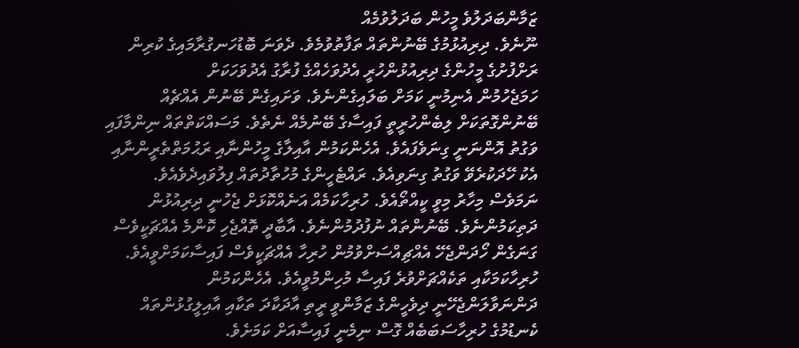ޒަމާންބަދަލުވެ މީހުން ބަދަލުވުމެއް
ނޫނެވެ. ދިރިއުޅުމުގެ ބޭނުންތައް ތަފާތުވުމެވެ. ދެވަނަ ބޮޑުހަނގުރާމައިގެ ކުރިން
ރަށްފުށުގެ މީހުންގެ ދިރިއުޅުންހުރީ އެދުވަހެއްގެ ފުރާގު އެދުވަހަކަށް
ހަމަޖެހުމުން އެނިމުނީ ކަމަށް ބަލައިގެންނެވެ. ވަށައިގެން ބޭނުން އެއްޗެއް
ބޭނުންގޮތަކަށް ލިބެންހުރީތީ ފައިސާގެ ބޭނުމެއް ނެތެވެ. މަސައްކަތްތައް ނިންމާފައި
ވަގުތު އޮންނަނީ ގިނަވެފައެވެ. އެހެންކަމުން އާއިލާގެ މީހުންނާއި ރަޙުމަތްތެރީންނާއި
އެކު ހޭދަކުރެވޭ ވަގުތު ގިނަވިއެވެ. ރައްޓެހީންގެ މުހުތާދުތައް ފިލުވައިދެވެއެވެ.
ނަމަވެސް މިހާރު މިވީ ކީއްތޯއެވެ. ހުރިހާކަމެއް އަނެއްކޮޅަށް ޖެހުނީ ދިރިއުޅުން
ދަތިކަމުންނެވެ. ބޭނުންތައް ނުފުދުމުންނެވެ. އާބާދީ ތޮއްޖެހި ކޮންމެ އެއްޗަކީވެސް
ގަނަގެން ހޯދަންޖެހޭ އެއްޗިއްސަށްވުމުން ހުރިހާ އެއްޗަކީވެސް ފައިސާކަމަށްވީއެވެ.
ހުރިހާކަމަކާއި ތަކެއްޗަށްވުރެ ފައިސާ މުހިންމުވީއެވެ. އެހެންކަމުން
ދަންނަވާލަންޖެހޭނީ ދިވެހީންގެ ޒަމާންވީ ރީތި އާދަކާދަ ތަކާއި އާއިލީގުޅުންތައް
ކެނޑުމުގެ ހުރިހާސަބަބެއް ގޮސް ނިމެނީ ފައިސާއަށް ކަމަށެވެ.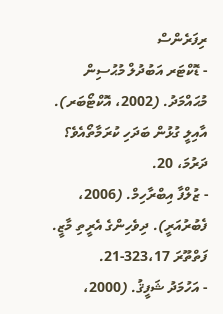ރިފަރެންސް
- ޑޮކްޓަރ އަބުދުލް މުޙުސިން
މުޙައްމަދު. (2002، އޮކްޓޯބަރ). އާއިލީ ގުޅުން ބަދަހި ކުރަމާތޯއެވެ؟ ދަރުމަ، 20.
- ޒުލްފާ އިބްރާހިމް. (2006،
ފެބުރުއަރީ). ދިވެހިންގެ އެރީތި މާޒީ. ފަތްތޫރަ 323،17-21.
- އަހުމަދު ޝަފީޤު. (2000،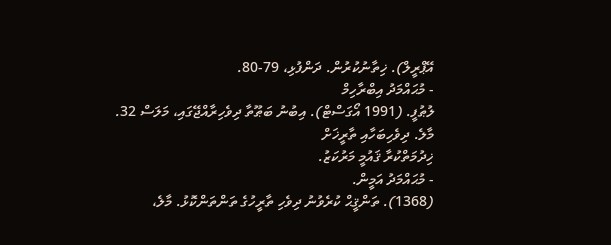އޭޕްރީލް). ޚިތާނުކުރުން. ދަންފުޅި، 79-80.
- މުޙައްމަދު އިބްރާހިމް
ލުޠުފީ. (1991 އޯގަސްޓް). އިބުނު ބަޠޫތާ ދިވެހިރާއްޖޭގައި، މަލަސް 32.
މާލެ. ދިވެހިބަހާއި ތާރީޚަށް
ޚިދުމަތްކުރާ ޤައުމީ މަރުކަޒު.
- މުޙައްމަދު އަމީން.
(1368). ތަންޤީޙް ކުރެވުނު ދިވެހި ތާރީހުގެ ތަންތަންކޮޅު. މާލެ،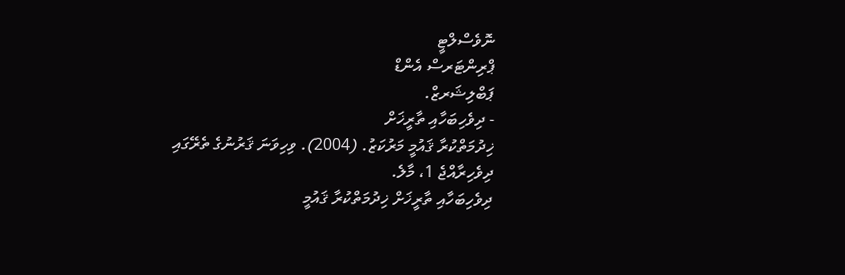ނޮވެސްލްޓީ
ޕްރިންޓަރސް އެންޑް
ޕަބްލިޝަރޒް.
- ދިވެހިބަހާއި ތާރީޚަށް
ޚިދުމަތްކުރާ ޤައުމީ މަރުކަޒު. (2004). ވިހިވަނަ ޤަރުނުގެ ތެރޭގައި
ދިވެހިރާއްޖެ 1، މާލެ.
ދިވެހިބަހާއި ތާރީޚަށް ޚިދުމަތްކުރާ ޤައުމީ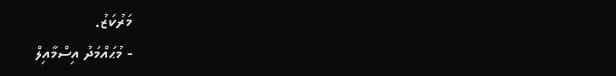މަރުކަޒު.
- މުޙައްމަދު އިސްމާއިލް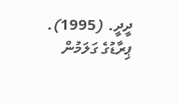ދީދީ. (1995). ޕިރާޑުގެ ގަލަމުން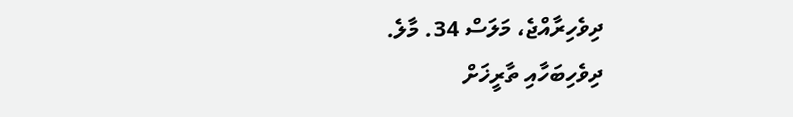ދިވެހިރާއްޖެ، މަލަސް 34. މާލެ.
ދިވެހިބަހާއި ތާރީޚަށް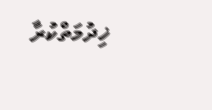ޚިދުމަތްކުރާ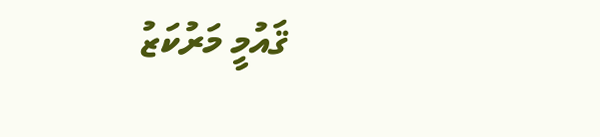ޤައުމީ މަރުކަޒު